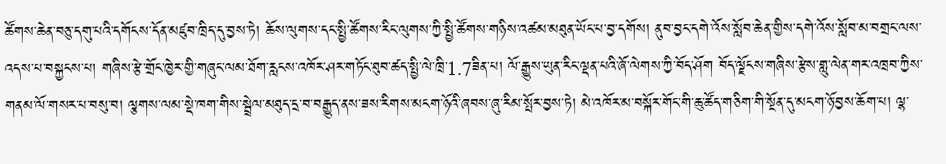ཚོགས་ཆེན་བཅུ་དགུ་པའི་དགོངས་དོན་མཛུབ་ཁྲིད་དུ་བྱས་ཏེ། ཆོས་ལུགས་དང་སྤྱི་ཚོགས་རིང་ལུགས་ཀྱི་སྤྱི་ཚོགས་གཉིས་འཚམ་མཐུན་ཡོང་པ་བྱ་དགོས། ནུབ་བྱང་དགེ་འོས་སློབ་ཆེན་གྱིས་དགེ་འོས་སློབ་མ་བགྲང་ལས་འདས་པ་བསྐྱངས་པ། གཞིས་རྩེ་གྲོང་ཁྱེར་གྱི་གཞུང་ལམ་ཐོག་རླངས་འཁོར་ཤར་གཏོང་ཐུབ་ཚད་སྤྱི་ལེ་ཁྲི་1.7ཟིན་པ། ལོ་རྒྱུས་ཡུན་རིང་ལྡན་པའི་ཞོ་ལེགས་ཀྱི་བོད་ཤོག བོད་ལྗོངས་གཞིས་རྩེས་གླུ་ལེན་གར་འཁྲབ་ཀྱིས་གནམ་ལོ་གསར་པ་བསུ་བ། ལྕགས་ལམ་སྡེ་ཁག་གིས་སྦྲེལ་མཐུད་དྲ་བ་བརྒྱུད་ནས་ཟས་རིགས་མངག་ཉོའི་ཞབས་ཞུ་རིམ་སྤོར་བྱས་ཏེ། མེ་འཁོར་མ་བསྐོར་གོང་གི་ཆུ་ཚོད་གཅིག་གི་སྔོན་དུ་མངག་ཉོ་བྱས་ཆོག་པ། ལྷ་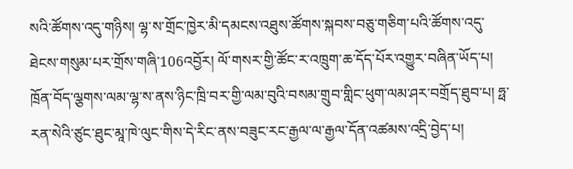སའི་ཚོགས་འདུ་གཉིས། ལྷ་ས་གྲོང་ཁྱེར་མི་དམངས་འཐུས་ཚོགས་སྐབས་བཅུ་གཅིག་པའི་ཚོགས་འདུ་ཐེངས་གསུམ་པར་གྲོས་གཞི་106འབྱོར། ལོ་གསར་གྱི་ཚོང་ར་འཁྲུག་ཆ་དོད་པོར་འགྱུར་བཞིན་ཡོད་པ། ཁྲོན་བོད་ལྕགས་ལམ་ལྷ་ས་ནས་ཉིང་ཁྲི་བར་གྱི་ལམ་བུའི་བསམ་གྲུབ་གླིང་ཕུག་ལམ་ཤར་བགྲོད་ཐུབ་པ། ཧྥ་རན་སེའི་ཙུང་ཐུང་མཱ་ཁེ་ལུང་གིས་དེ་རིང་ནས་བཟུང་རང་རྒྱལ་ལ་རྒྱལ་དོན་འཚམས་འདྲི་བྱེད་པ།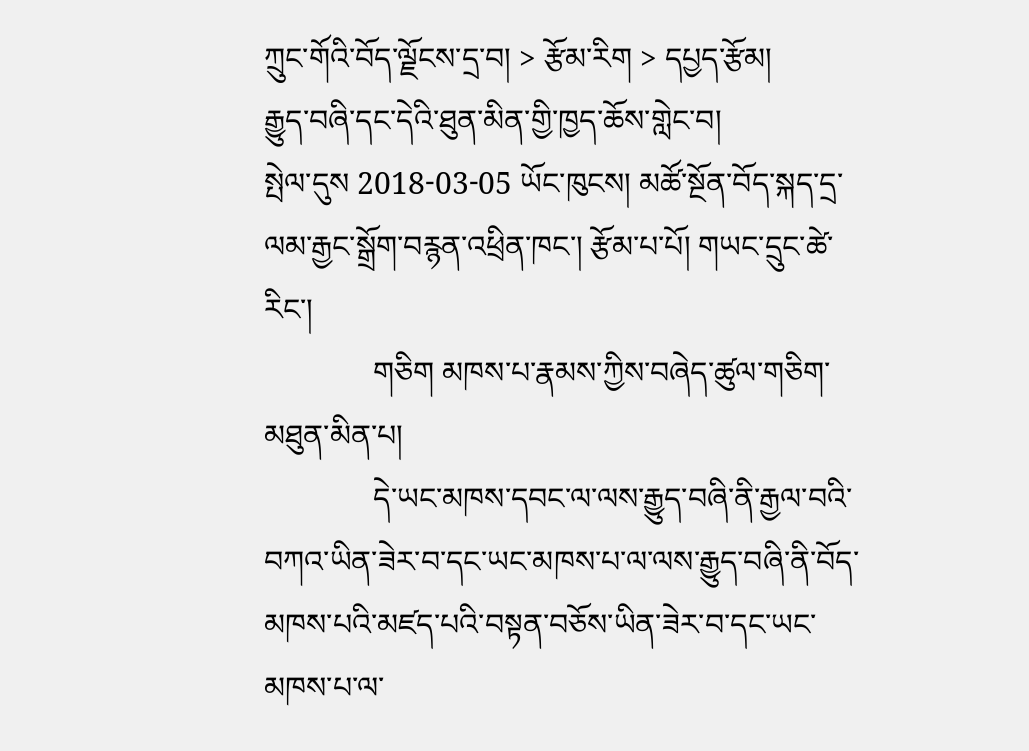ཀྲུང་གོའི་བོད་ལྗོངས་དྲ་བ། > རྩོམ་རིག > དཔྱད་རྩོམ།
རྒྱུད་བཞི་དང་དེའི་ཐུན་མིན་གྱི་ཁྱད་ཆོས་གླེང་བ།
སྤེལ་དུས 2018-03-05 ཡོང་ཁུངས། མཚོ་སྔོན་བོད་སྐད་དྲ་ལམ་རྒྱང་སྒྲོག་བརྙན་འཕྲིན་ཁང་། རྩོམ་པ་པོ། གཡང་དྲུང་ཚེ་རིང་།
              གཅིག མཁས་པ་རྣམས་ཀྱིས་བཞེད་ཚུལ་གཅིག་མཐུན་མིན་པ།
              དེ་ཡང་མཁས་དབང་ལ་ལས་རྒྱུད་བཞི་ནི་རྒྱལ་བའི་བཀའ་ཡིན་ཟེར་བ་དང་ཡང་མཁས་པ་ལ་ལས་རྒྱུད་བཞི་ནི་བོད་མཁས་པའི་མཛད་པའི་བསྟན་བཅོས་ཡིན་ཟེར་བ་དང་ཡང་མཁས་པ་ལ་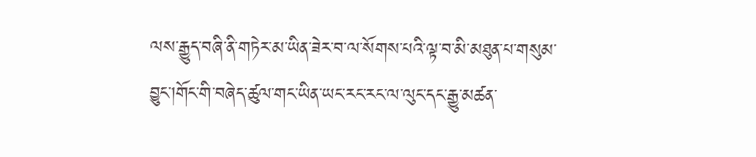ལས་རྒྱུད་བཞི་ནི་གཏེར་མ་ཡིན་ཟེར་བ་ལ་སོགས་པའི་ལྟ་བ་མི་མཐུན་པ་གསུམ་བྱུང་།གོང་གི་བཞེད་ཚུལ་གང་ཡིན་ཡང་རང་རང་ལ་ལུང་དང་རྒྱུ་མཚན་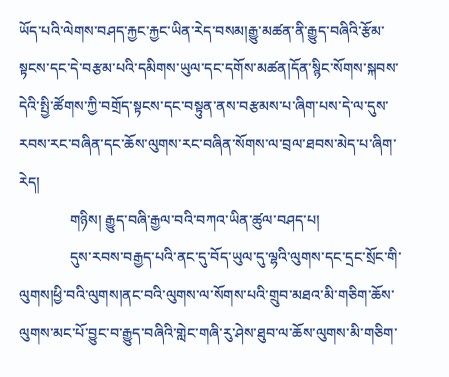ཡོད་པའི་ལེགས་བཤད་རྐྱང་རྐྱང་ཡིན་རེད་བསམ།རྒྱུ་མཚན་ནི་རྒྱུད་བཞིའི་རྩོམ་སྟངས་དང་དེ་བརྩམ་པའི་དམིགས་ཡུལ་དང་དགོས་མཚན།དོན་སྙིང་སོགས་སྐབས་དེའི་སྤྱི་ཚོགས་ཀྱི་བགྲོད་སྟངས་དང་བསྟུན་ནས་བརྩམས་པ་ཞིག་པས་དེ་ལ་དུས་རབས་རང་བཞིན་དང་ཆོས་ལུགས་རང་བཞིན་སོགས་ལ་བྲལ་ཐབས་མེད་པ་ཞིག་རེད།
              གཉིས། རྒྱུད་བཞི་རྒྱལ་བའི་བཀའ་ཡིན་ཚུལ་བཤད་པ།
              དུས་རབས་བརྒྱད་པའི་ནང་དུ་བོད་ཡུལ་དུ་ལྷའི་ལུགས་དང་དྲང་སྲོང་གི་ལུགས།ཕྱི་བའི་ལུགས།ནང་བའི་ལུགས་ལ་སོགས་པའི་གྲུབ་མཐའ་མི་གཅིག་ཆོས་ལུགས་མང་པོ་བྱུང་བ་རྒྱུད་བཞིའི་གླེང་གཞི་རུ་ཤེས་ཐུབ་ལ་ཆོས་ལུགས་མི་གཅིག་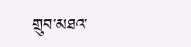གྲུབ་མཐའ་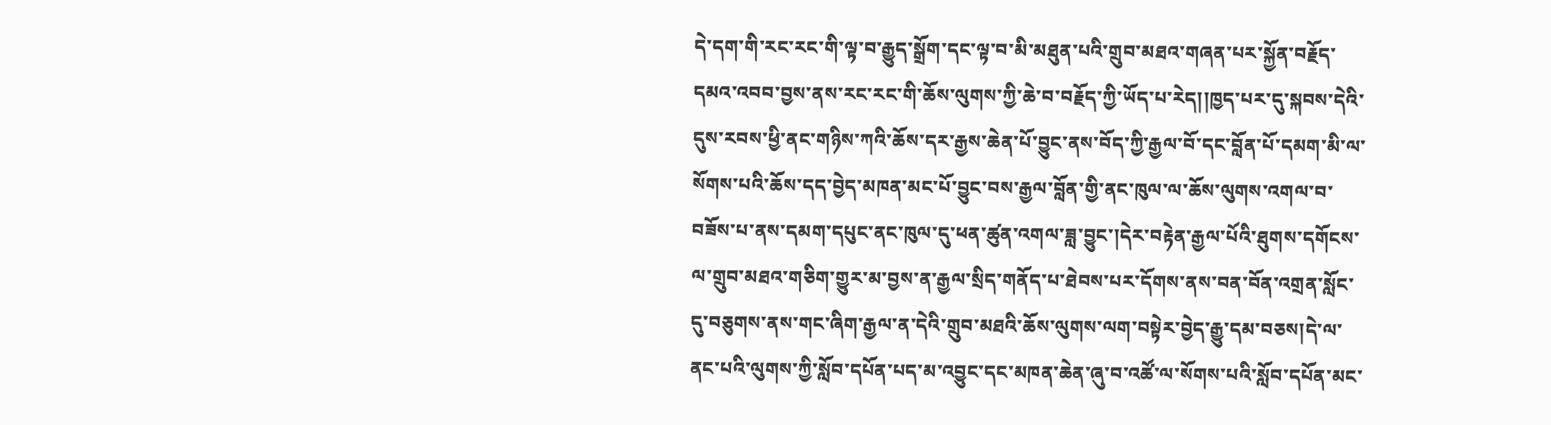དེ་དག་གི་རང་རང་གི་ལྟ་བ་རྒྱུད་སྒྲོག་དང་ལྟ་བ་མི་མཐུན་པའི་གྲུབ་མཐའ་གཞན་པར་སྐྱོན་བརྗོད་དམའ་འབབ་བྱས་ནས་རང་རང་གི་ཆོས་ལུགས་ཀྱི་ཆེ་བ་བརྗོད་ཀྱི་ཡོད་པ་རེད།།ཁྱད་པར་དུ་སྐབས་དེའི་དུས་རབས་ཕྱི་ནང་གཉིས་ཀའི་ཆོས་དར་རྒྱས་ཆེན་པོ་བྱུང་ནས་བོད་ཀྱི་རྒྱལ་བོ་དང་བློན་པོ་དམག་མི་ལ་སོགས་པའི་ཆོས་དད་བྱེད་མཁན་མང་པོ་བྱུང་བས་རྒྱལ་བློན་གྱི་ནང་ཁུལ་ལ་ཆོས་ལུགས་འགལ་བ་བཟོས་པ་ནས་དམག་དཔུང་ནང་ཁུལ་དུ་ཕན་ཚུན་འགལ་ཟླ་བྱུང་།དེར་བརྟེན་རྒྱལ་པོའི་ཐུགས་དགོངས་ལ་གྲུབ་མཐའ་གཅིག་གྱུར་མ་བྱས་ན་རྒྱལ་སྲིད་གནོད་པ་ཐེབས་པར་དོགས་ནས་བན་བོན་འགྲན་སློང་དུ་བཅུགས་ནས་གང་ཞིག་རྒྱལ་ན་དེའི་གྲུབ་མཐའི་ཆོས་ལུགས་ལག་བསྟེར་བྱེད་རྒྱུ་དམ་བཅས།དེ་ལ་ནང་པའི་ལུགས་ཀྱི་སློབ་དཔོན་པད་མ་འབྱུང་དང་མཁན་ཆེན་ཞུ་བ་འཚོ་ལ་སོགས་པའི་སློབ་དཔོན་མང་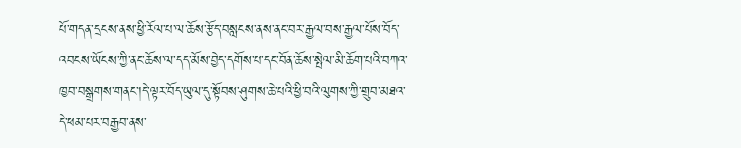པོ་གདན་དྲངས་ནས་ཕྱི་རོལ་པ་ལ་ཆོས་རྩོད་བསླངས་ནས་ནང་བར་རྒྱལ་བས་རྒྱལ་པོས་བོད་འབངས་ཡོངས་ཀྱི་ནང་ཆོས་ལ་དད་མོས་བྱེད་དགོས་པ་དང་བོན་ཆོས་སྤེལ་མི་ཆོག་པའི་བཀའ་ཁྱབ་བསྒྲགས་གནང་།དེ་ལྟར་བོད་ཡུལ་དུ་སྟོབས་ཤུགས་ཆེ་པའི་ཕྱི་བའི་ལུགས་ཀྱི་གྲུབ་མཐའ་དེ་ཕམ་པར་བརྒྱབ་ནས་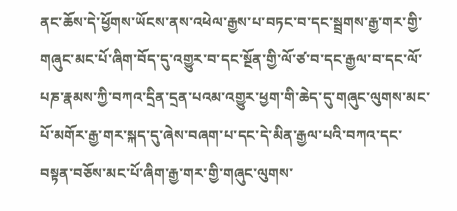ནང་ཆོས་དེ་ཕྱོགས་ཡོངས་ནས་འཕེལ་རྒྱས་པ་བཏང་བ་དང་སྦྲགས་རྒྱ་གར་གྱི་གཞུང་མང་པོ་ཞིག་བོད་དུ་འགྱུར་བ་དང་སྔོན་གྱི་ལོ་ཙ་བ་དང་རྒྱལ་བ་དང་ལོ་པཎ་རྣམས་ཀྱི་བཀའ་དྲིན་དྲན་པའམ་འགྱུར་ཕྱག་གི་ཆེད་དུ་གཞུང་ལུགས་མང་པོ་མགོར་རྒྱ་གར་སྐད་དུ་ཞེས་བཞག་པ་དང་དེ་མིན་རྒྱལ་པའི་བཀའ་དང་བསྟན་བཅོས་མང་པོ་ཞིག་རྒྱ་གར་གྱི་གཞུང་ལུགས་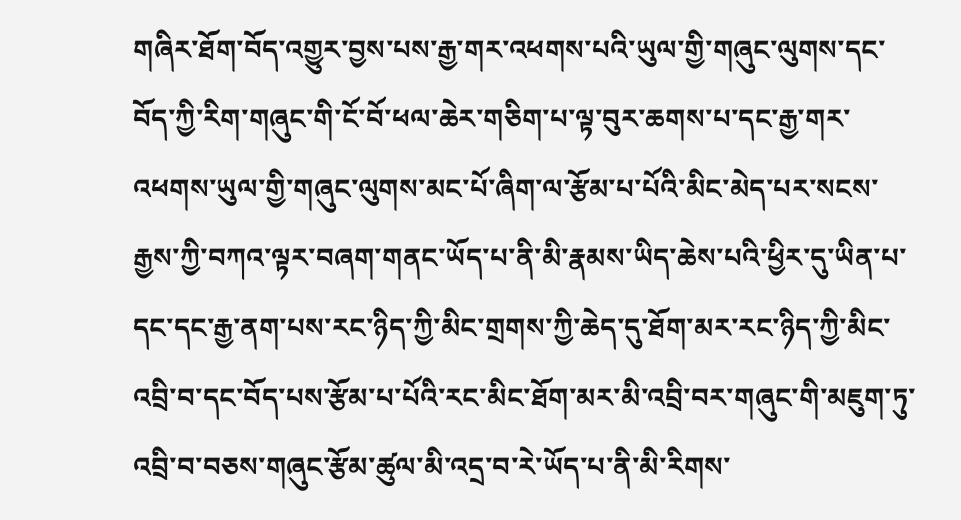གཞིར་ཐོག་བོད་འགྱུར་བྱས་པས་རྒྱ་གར་འཕགས་པའི་ཡུལ་གྱི་གཞུང་ལུགས་དང་བོད་ཀྱི་རིག་གཞུང་གི་ངོ་བོ་ཕལ་ཆེར་གཅིག་པ་ལྟ་བུར་ཆགས་པ་དང་རྒྱ་གར་འཕགས་ཡུལ་གྱི་གཞུང་ལུགས་མང་པོ་ཞིག་ལ་རྩོམ་པ་པོའི་མིང་མེད་པར་སངས་རྒྱས་ཀྱི་བཀའ་ལྟར་བཞག་གནང་ཡོད་པ་ནི་མི་རྣམས་ཡིད་ཆེས་པའི་ཕྱིར་དུ་ཡིན་པ་དང་དང་རྒྱ་ནག་པས་རང་ཉིད་ཀྱི་མིང་གྲགས་ཀྱི་ཆེད་དུ་ཐོག་མར་རང་ཉིད་ཀྱི་མིང་འབྲི་བ་དང་བོད་པས་རྩོམ་པ་པོའི་རང་མིང་ཐོག་མར་མི་འབྲི་བར་གཞུང་གི་མཇུག་ཏུ་འབྲི་བ་བཅས་གཞུང་རྩོམ་ཚུལ་མི་འདྲ་བ་རེ་ཡོད་པ་ནི་མི་རིགས་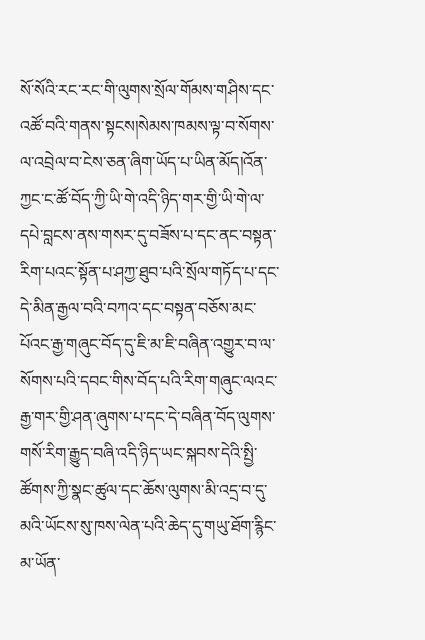སོ་སོའི་རང་རང་གི་ལུགས་སྲོལ་གོམས་གཤིས་དང་འཚོ་བའི་གནས་སྟངས།སེམས་ཁམས་ལྟ་བ་སོགས་ལ་འབྲེལ་བ་ངེས་ཅན་ཞིག་ཡོད་པ་ཡིན་མོད།འོན་ཀྱང་ང་ཚོ་བོད་ཀྱི་ཡི་གེ་འདི་ཉིད་གར་གྱི་ཡི་གེ་ལ་དཔེ་བླངས་ནས་གསར་དུ་བཟོས་པ་དང་ནང་བསྟན་རིག་པའང་སྟོན་པ་ཤཀྱ་ཐུབ་པའི་སྲོལ་གཏོད་པ་དང་དེ་མིན་རྒྱལ་བའི་བཀའ་དང་བསྟན་བཅོས་མང་པོའང་རྒྱ་གཞུང་བོད་དུ་ཇི་མ་ཇི་བཞིན་འགྱུར་བ་ལ་སོགས་པའི་དབང་གིས་བོད་པའི་རིག་གཞུང་ལའང་རྒྱ་གར་གྱི་ཤན་ཞུགས་པ་དང་དེ་བཞིན་བོད་ལུགས་གསོ་རིག་རྒྱུད་བཞི་འདི་ཉིད་ཡང་སྐབས་དེའི་སྤྱི་ཚོགས་ཀྱི་སྣང་ཚུལ་དང་ཆོས་ལུགས་མི་འདྲ་བ་དུ་མའི་ཡོངས་སུ་ཁས་ལེན་པའི་ཆེད་དུ་གཡུ་ཐོག་རྙིང་མ་ཡོན་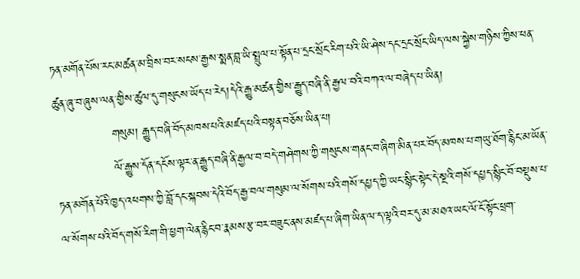ཏན་མགོན་པོས་རང་མཚན་མ་བྲིས་བར་སངས་རྒྱས་སྨན་བླ་ཡི་སྤྲུལ་པ་སྟོན་པ་དྲང་སྲོང་རིག་པའི་ཡི་ཤེས་དང་དྲང་སྲོང་ཡིད་ལས་སྐྱེས་གཉིས་ཀྱིས་ཕན་ཚུན་ཞུ་བ་ཞུས་ལན་གྱིས་ཚུལ་དུ་གསུངས་ཡོད་པ་རེད།དེའི་རྒྱུ་མཚན་གྱིས་རྒྱུད་བཞི་ནི་རྒྱལ་བའི་བཀའ་ལ་བཞེད་པ་ཡིན།
              གསུམ། རྒྱུད་བཞི་བོད་མཁས་པའི་མཛད་པའི་བསྟན་བཅོས་ཡིན་པ།
              ལོ་རྒྱུས་དོན་དངོས་ལྟར་ན་རྒྱུད་བཞི་ནི་རྒྱལ་བ་བདེ་གཤེགས་ཀྱི་གསུངས་གནང་བ་ཞིག་མིན་པར་བོད་མཁས་པ་གཡུ་ཐོག་རྙིང་མ་ཡོན་ཏན་མགོན་པོའི་ཁྱད་འཕགས་ཀྱི་བློ་དང་སྐབས་དེའི་བོད་རྒྱ་བལ་གསུམ་ལ་སོགས་པའི་གསོ་དཔྱད་ཀྱི་ཡང་སྙིང་སྟེང་དེ་སྔའི་གསོ་དཔྱད་སྙིང་བོ་བསྡུས་པ་ལ་སོགས་པའི་བོད་གསོ་རིག་གི་ཕྱག་ལེན་རྙིང་བ་རྣམས་རྩ་བར་བཟུང་ནས་མཛད་པ་ཞིག་ཡིན་ལ་ད་ལྟའི་བར་དུ་མ་མཐའ་ཡང་ལོ་ངོ་སྟོང་ཕྲག་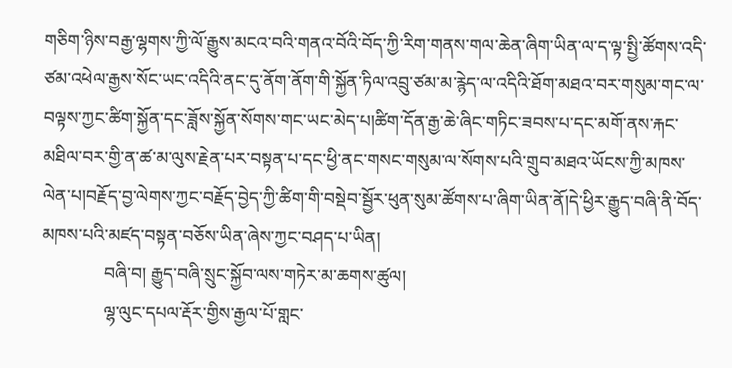གཅིག་ཉིས་བརྒྱ་ལྷགས་ཀྱི་ལོ་རྒྱུས་མངའ་བའི་གནའ་བོའི་བོད་ཀྱི་རིག་གནས་གལ་ཆེན་ཞིག་ཡིན་ལ་ད་ལྟ་སྤྱི་ཚོགས་འདི་ཙམ་འཕེལ་རྒྱས་སོང་ཡང་འདིའི་ནང་དུ་ནོག་ནོག་གི་སྐྱོན་ཏིལ་འབྲུ་ཙམ་མ་རྙེད་ལ་འདིའི་ཐོག་མཐའ་བར་གསུམ་གང་ལ་བལྟས་ཀྱང་ཚིག་སྐྱོན་དང་ཟློས་སྐྱོན་སོགས་གང་ཡང་མེད་པ།ཚིག་དོན་རྒྱ་ཆེ་ཞིང་གཏིང་ཟབས་པ་དང་མགོ་ནས་རྐང་མཐིལ་བར་གྱི་ན་ཚ་མ་ལུས་རྗེན་པར་བསྟན་པ་དང་ཕྱི་ནང་གསང་གསུམ་ལ་སོགས་པའི་གྲུབ་མཐའ་ཡོངས་ཀྱི་མཁས་ལེན་པ།བརྗོད་བྱ་ལེགས་ཀྱང་བརྗོད་བྱེད་ཀྱི་ཚིག་གི་བསྡེབ་སྦྱོར་ཕུན་སུམ་ཚོགས་པ་ཞིག་ཡིན་ནོ།དེ་ཕྱིར་རྒྱུད་བཞི་ནི་བོད་མཁས་པའི་མཛད་བསྟན་བཅོས་ཡིན་ཞེས་ཀྱང་བཤད་པ་ཡིན།
              བཞི་བ། རྒྱུད་བཞི་སྲུང་སྐྱོབ་ལས་གཏེར་མ་ཆགས་ཚུལ།
              ལྷ་ལུང་དཔལ་རྡོར་གྱིས་རྒྱལ་པོ་གླང་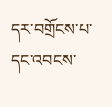དར་བགྲོངས་པ་དང་འབངས་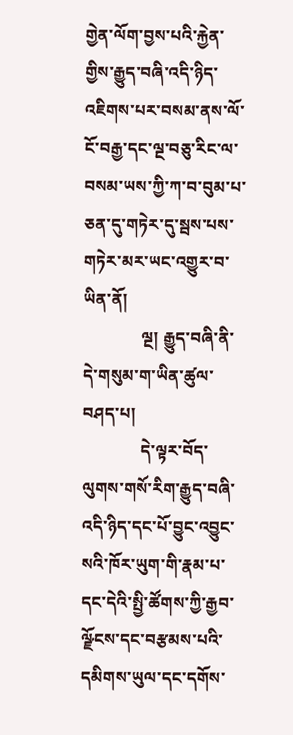གྱེན་ལོག་བྱས་པའི་རྐྱེན་གྱིས་རྒྱུད་བཞི་འདི་ཉིད་འཇིགས་པར་བསམ་ནས་ལོ་ངོ་བརྒྱ་དང་ལྔ་བཅུ་རིང་ལ་བསམ་ཡས་ཀྱི་ཀ་བ་བུམ་པ་ཅན་དུ་གཏེར་དུ་སྦས་པས་གཏེར་མར་ཡང་འགྱུར་བ་ཡིན་ནོ།
              ལྔ། རྒྱུད་བཞི་ནི་དེ་གསུམ་ག་ཡིན་ཚུལ་བཤད་པ།
              དེ་ལྟར་བོད་ལུགས་གསོ་རིག་རྒྱུད་བཞི་འདི་ཉིད་དང་པོ་བྱུང་འབྱུང་སའི་ཁོར་ཡུག་གི་རྣམ་པ་དང་དེའི་སྤྱི་ཚོགས་ཀྱི་རྒྱབ་ལྫོངས་དང་བརྩམས་པའི་དམིགས་ཡུལ་དང་དགོས་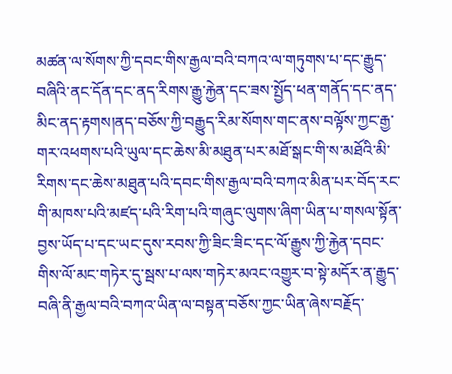མཚན་ལ་སོགས་ཀྱི་དབང་གིས་རྒྱལ་བའི་བཀའ་ལ་གཏུགས་པ་དང་རྒྱུད་བཞིའི་ནང་དོན་དང་ནད་རིགས་རྒྱུ་རྐྱེན་དང་ཟས་སྤྱོད་ཕན་གནོད་དང་ནད་མིང་ནད་རྟགས།ནད་བཅོས་ཀྱི་བརྒྱུད་རིམ་སོགས་གང་ནས་བལྟོས་ཀྱང་རྒྱ་གར་འཕགས་པའི་ཡུལ་དང་ཆེས་མི་མཐུན་པར་མཐོ་སྒང་གི་ས་མཐོའི་མི་རིགས་དང་ཆེས་མཐུན་པའི་དབང་གིས་རྒྱལ་བའི་བཀའ་མིན་པར་བོད་རང་གི་མཁས་པའི་མཛད་པའི་རིག་པའི་གཞུང་ལུགས་ཞིག་ཡིན་པ་གསལ་སྟོན་བྱས་ཡོད་པ་དང་ཡང་དུས་རབས་ཀྱི་ཟིང་ཟིང་དང་ལོ་རྒྱུས་ཀྱི་རྐྱེན་དབང་གིས་ལོ་མང་གཏེར་དུ་སྦས་པ་ལས་གཏེར་མའང་འགྱུར་བ་སྟེ་མདོར་ན་རྒྱུད་བཞི་ནི་རྒྱལ་བའི་བཀའ་ཡིན་ལ་བསྟན་བཅོས་ཀྱང་ཡིན་ཞེས་བརྗོད་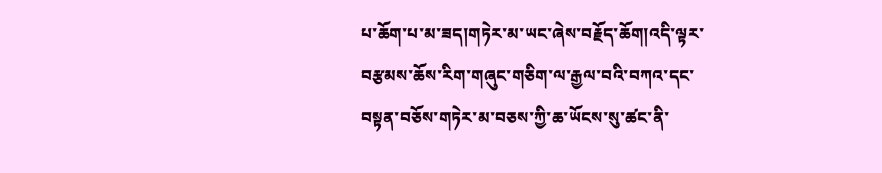པ་ཆོག་པ་མ་ཟད།གཏེར་མ་ཡང་ཞེས་བརྗོད་ཆོག།འདི་ལྟར་བརྩམས་ཆོས་རིག་གཞུང་གཅིག་ལ་རྒྱལ་བའི་བཀའ་དང་བསྟན་བཅོས་གཏེར་མ་བཅས་ཀྱི་ཆ་ཡོངས་སུ་ཚང་ནི་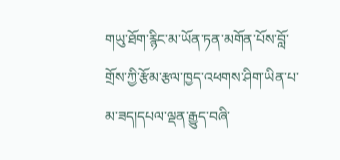གཡུ་ཐོག་རྙིང་མ་ཡོན་ཏན་མགོན་པོས་བློ་གྲོས་ཀྱི་རྩོམ་རྩལ་ཁྱད་འཕགས་ཤིག་ཡིན་པ་མ་ཟད།དཔལ་ལྡན་རྒྱུད་བཞི་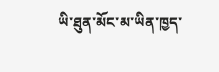ཡི་ཐུན་མོང་མ་ཡིན་ཁྱད་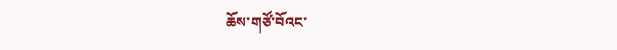ཆོས་གཙོ་བོའང་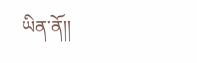ཡིན་ནོ།།